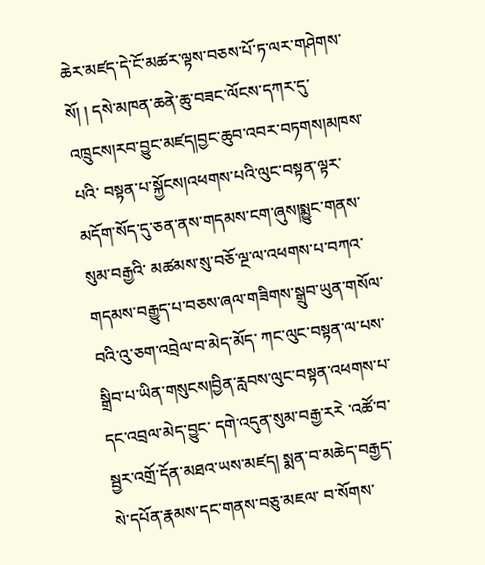ཆེར་མཛད་དེ་ངོ་མཚར་ལྟས་བཅས་པོ་ཏ་ལར་གཤེགས་སོ། ། དསེ་མཁན་ཆནེ་ཆུ་བཟང་ལོངས་དཀར་དུ་འཁྲུངས།རབ་བྱུང་མཛད།བྱང་ཆུབ་འབར་བཏགས།མཁས་པའི་ བསྟན་པ་སྐྱོངས།འཕགས་པའི་ལུང་བསྟན་ལྟར་མདོག་སོད་དུ་ཅན་ནས་གདམས་ངག་ཞུས།སྨྱུང་གནས་སུམ་བརྒྱའི་ མཚམས་སུ་བཅོ་ལྔ་ལ་འཕགས་པ་བཀའ་གདམས་བརྒྱུད་པ་བཅས་ཞལ་གཟིགས་སྒྲུབ་ཡུན་གསོལ་བའི་འུ་ཅག་འབྲེལ་བ་མེད་མོད་ ཀང་ལུང་བསྟན་ལ་པས་སྒྲིབ་པ་ཡིན་གསུངས།བྱིན་རླབས་ལུང་བསྟན་འཕགས་པ་དང་འབྲལ་མེད་བྱུང་ དགེ་འདུན་སུམ་བརྒྱ་རརེ ་འཚོ་བ་སྦྱར་འགྲོ་དོན་མཐའ་ཡས་མཛད། སྨན་བ་མཆེད་བརྒྱད་སེ་དཔོན་རྣམས་དང་གནས་བཅུ་མཇལ་ བ་སོགས་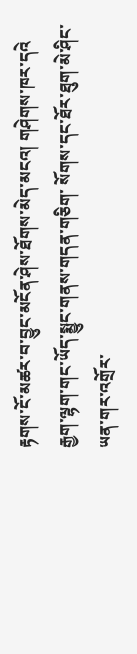རྟགས་ངོ་མཚར་བ་བྱུང་མངོན་ཤེས་ཐོགས་མེད་མངའ། གཤེགས་ཁར་དའེ རྒྱག་ལྷག་གང་ཡོད་སྨྱུང་གནས་གདན་གཅིག་ སོགས་དང་ཐོར་ཐུག་མེ་ཤིང་ཡན་གར་འགྲོར་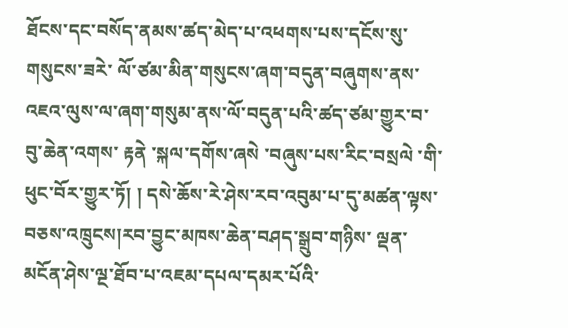ཐོངས་དང་བསོད་ནམས་ཚད་མེད་པ་འཕགས་པས་དངོས་སུ་གསུངས་ཟརེ་ ལོ་ཙམ་མིན་གསུངས་ཞག་བདུན་བཞུགས་ནས་འཇའ་ལུས་ལ་ཞག་གསུམ་ནས་ལོ་བདུན་པའི་ཚད་ཙམ་གྱུར་བ་བུ་ཆེན་འགས་ རྟནེ ་སྐལ་དགོས་ཞསེ ་བཞུས་པས་རིང་བསྲལེ ་གི་ཕུང་བོར་གྱུར་ཏོ། ། དསེ་ཆོས་རེ་ཤེས་རབ་འབུམ་པ་དུ་མཚན་ལྟས་བཅས་འཁྲུངས།རབ་བྱུང་མཁས་ཆེན་བཤད་སྒྲུབ་གཉིས་ ལྡན་མངོན་ཤེས་ལྔ་ཐོབ་པ་འཇམ་དཔལ་དམར་པོའི་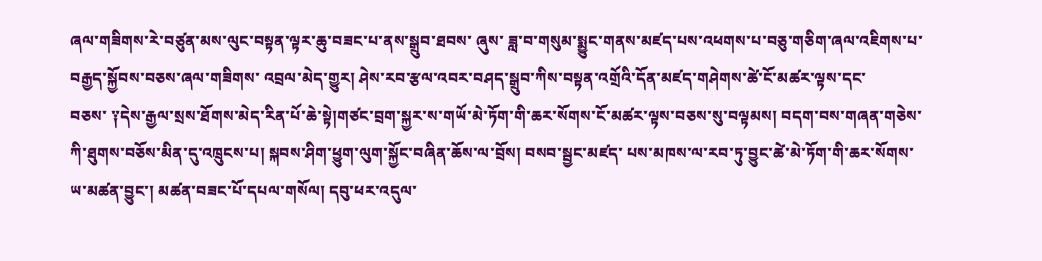ཞལ་གཟིགས་རེ་བཙུན་མས་ལུང་བསྟན་ལྟར་ཆུ་བཟང་པ་ནས་སྒྲུབ་ཐབས་ ཞུས་ ཟླ་བ་གསུམ་སྨྱུང་གནས་མཛད་པས་འཕགས་པ་བཅུ་གཅིག་ཞལ་འཇིགས་པ་བརྒྱད་སྐྱོབས་བཅས་ཞལ་གཟིགས་ འབྲལ་མེད་གྱུར། ཤེས་རབ་རྩལ་འབར་བཤད་སྒྲུབ་ཀིས་བསྟན་འགྲོའི་དོན་མཛད་གཤེགས་ཚེ་ངོ་མཚར་ལྟས་དང་བཅས་ ༑དེས་རྒྱལ་སྲས་ཐོགས་མེད་རིན་པོ་ཆེ་སྟེ།གཙང་བྲག་སྐྱར་ས་གཡོ་མེ་ཏོག་གི་ཆར་སོགས་ངོ་མཚར་ལྟས་བཅས་སུ་བལྟམས། བདག་བས་གཞན་གཅེས་ཀི་ཐུགས་བཅོས་མིན་དུ་འཁྲུངས་པ། སྐབས་ཤིག་ཕྱུག་ལུག་སྐྱོང་བཞིན་ཆོས་ལ་བྲོས། བསབ་སྦྱང་མཛད་ པས་མཁས་ལ་རབ་ཏུ་བྱུང་ཚེ་མེ་ཏོག་གི་ཆར་སོགས་ཡ་མཚན་བྱུང་། མཚན་བཟང་པོ་དཔལ་གསོལ། དབུ་ཕར་འདུལ་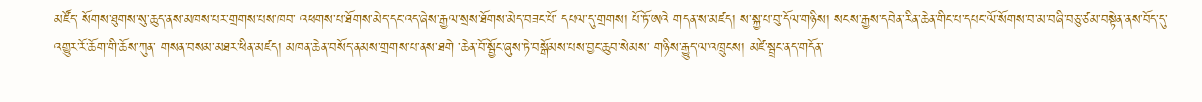མཛོད་ སོགས་ཐུགས་སུ་ཆུད་ནས་མཁས་པར་གྲགས་པས་ཁབ་ འཕགས་པ་ཐོགས་མེད་དང་འད་ཞེས་རྒྱལ་སྲས་ཐོགས་མེད་བཟང་པོ་ དཔལ་དུ་གྲགས། པོ་ཏོ་ཨའེ གདན་ས་མཛད། ས་སྐྱ་པ་བུ་དོལ་གཉིས། སངས་རྒྱས་དབེན་རིན་ཆེན་གིང་པ་དཔང་ལོ་སོགས་བ་མ་བཞི་བཅུ་ཙམ་བསྟེན་ནས་བོད་དུ་འགྱུར་རོ་ཆོག་གི་ཆོས་ཀུན་ གསན་བསམ་མཐར་ཕིན་མཛད། མཁན་ཆེན་བསོད་ནམས་གྲགས་པ་ནས་ཐགེ ་ཆེན་བོ་སྦྱོང་ཞུས་ཏེ་བསྒོམས་པས་བྱང་ཆུབ་སེམས་ གཉིས་རྒྱུད་ལ་འཁྲུངས། མཛེ་སྦྲང་ནད་གདོན་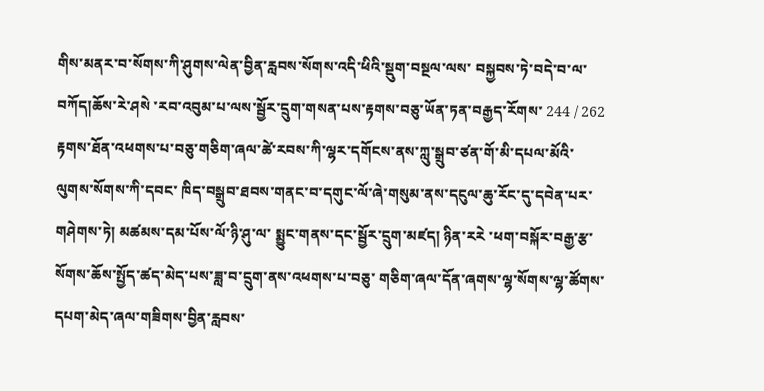གིས་མནར་བ་སོགས་ཀི་ཤུགས་ལེན་བྱིན་རླབས་སོགས་འདི་ཕིའི་སྡུག་བསྔལ་ལས་ བསྐྱབས་ཏེ་བདེ་བ་ལ་བཀོད།ཆོས་རེ་ཤསེ ་རབ་འབུམ་པ་ལས་སྦྱོར་དྲུག་གསན་པས་རྟགས་བཅུ་ཡོན་ཏན་བརྒྱད་རོགས་ 244 / 262
རྟགས་ཐོན་འཕགས་པ་བཅུ་གཅིག་ཞལ་ཚེ་རབས་ཀི་ལྷར་དགོངས་ནས་ཀླུ་སྒྲུབ་ཙན་གོ་མི་དཔལ་མོའི་ལུགས་སོགས་ཀི་དབང་ ཁིད་བསྒྲུབ་ཐབས་གནང་བ་དགུང་ལོ་ཞེ་གསུམ་ནས་དངུལ་ཆུ་རོང་དུ་དབེན་པར་གཤེགས་ཏེ། མཚམས་དམ་པོས་ལོ་ཉི་ཤུ་ལ་ སྨྱུང་གནས་དང་སྦྱོར་དྲུག་མཛད། ཉིན་རརེ ་ཕག་བསྐོར་བརྒྱ་རྩ་སོགས་ཆོས་སྤྱོད་ཚད་མེད་པས་ཟླ་བ་དྲུག་ནས་འཕགས་པ་བཅུ་ གཅིག་ཞལ་དོན་ཞགས་ལྷ་སོགས་ལྷ་ཚོགས་དཔག་མེད་ཞལ་གཟིགས་བྱིན་རླབས་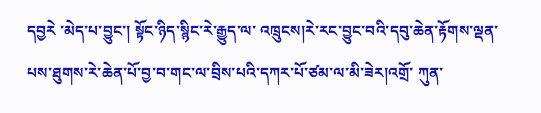དབྱརེ ་མེད་པ་བྱུང་། སྟོང་ཉིད་སྙིང་རེ་རྒྱུད་ལ་ འཁྲུངས།རེ་རང་བྱུང་བའི་དབུ་ཆེན་རྟོགས་ལྡན་པས་ཐུགས་རེ་ཆེན་པོ་བྱ་བ་གང་ལ་བྲིས་པའི་དཀར་པོ་ཙམ་ལ་མི་ཟེར།འགྲོ་ ཀུན་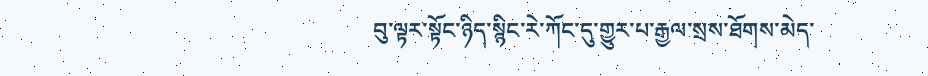བུ་ལྟར་སྟོང་ཉིད་སྙིང་རེ་ཀོང་དུ་གྱུར་པ་རྒྱལ་སྲས་ཐོགས་མེད་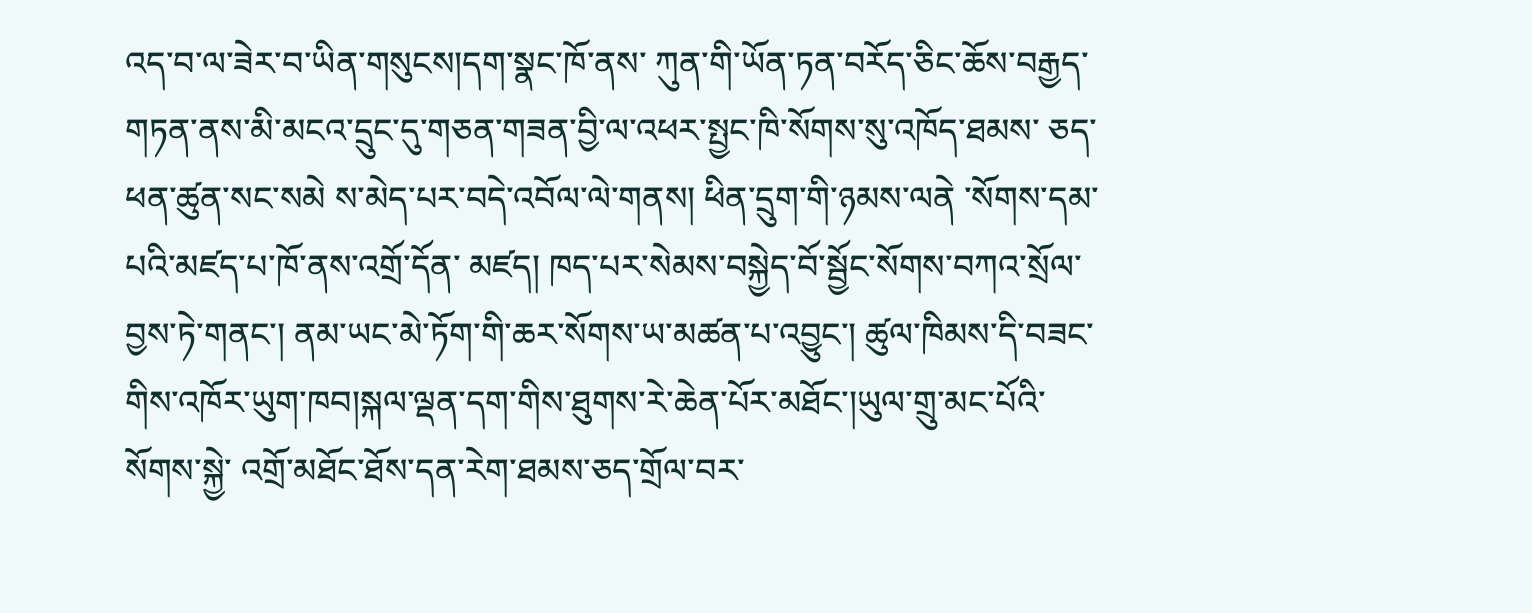འད་བ་ལ་ཟེར་བ་ཡིན་གསུངས།དག་སྣང་ཁོ་ནས་ ཀུན་གི་ཡོན་ཏན་བརོད་ཅིང་ཆོས་བརྒྱད་གཏན་ནས་མི་མངའ་དྲུང་དུ་གཅན་གཟན་བྱི་ལ་འཕར་སྤྱང་ཁི་སོགས་སུ་འཁོད་ཐམས་ ཅད་ཕན་ཚུན་སང་སམེ ས་མེད་པར་བདེ་འབོལ་ལེ་གནས། ཕིན་དྲུག་གི་ཉམས་ལནེ ་སོགས་དམ་པའི་མཛད་པ་ཁོ་ནས་འགྲོ་དོན་ མཛད། ཁད་པར་སེམས་བསྐྱེད་བོ་སྦྱོང་སོགས་བཀའ་སྲོལ་བྱས་ཏེ་གནང་། ནམ་ཡང་མེ་ཏོག་གི་ཆར་སོགས་ཡ་མཚན་པ་འབྱུང་། ཚུལ་ཁིམས་དི་བཟང་གིས་འཁོར་ཡུག་ཁབ།སྐལ་ལྡན་དག་གིས་ཐུགས་རེ་ཆེན་པོར་མཐོང་།ཡུལ་གྲུ་མང་པོའི་སོགས་སྐྱེ་ འགྲོ་མཐོང་ཐོས་དན་རེག་ཐམས་ཅད་གྲོལ་བར་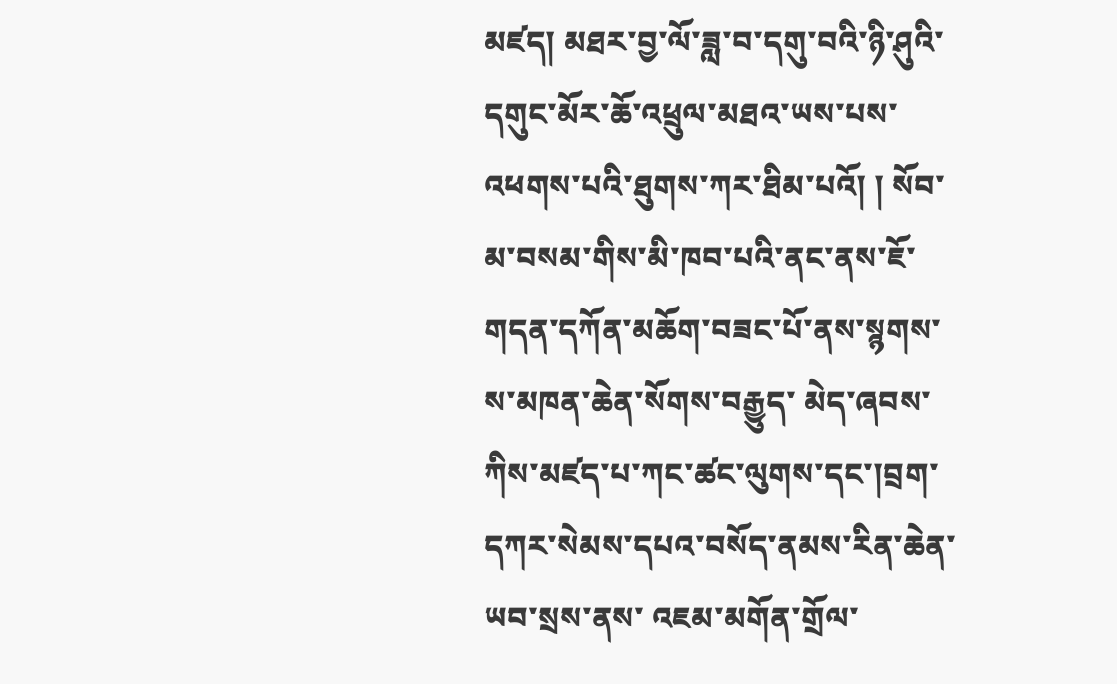མཛད། མཐར་བྱ་ལོ་ཟླ་བ་དགུ་བའི་ཉི་ཤུའི་དགུང་མོར་ཆོ་འཕྲུལ་མཐའ་ཡས་པས་ འཕགས་པའི་ཐུགས་ཀར་ཐིམ་པའོ། ། སོབ་མ་བསམ་གིས་མི་ཁབ་པའི་ནང་ནས་ཇོ་གདན་དཀོན་མཆོག་བཟང་པོ་ནས་སྙགས་ས་མཁན་ཆེན་སོགས་བརྒྱུད་ མེད་ཞབས་ཀིས་མཛད་པ་ཀང་ཚང་ལུགས་དང་།བྲག་དཀར་སེམས་དཔའ་བསོད་ནམས་རིན་ཆེན་ཡབ་སྲས་ནས་ འཇམ་མགོན་གྲོལ་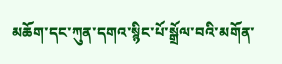མཆོག་དང་ཀུན་དགའ་སྙིང་པོ་སྒྲོལ་བའི་མགོན་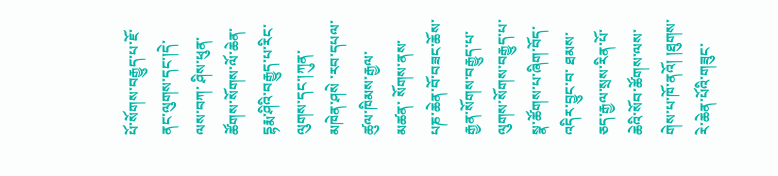པོ་སོགས་བརྒྱུད་པ་ཇོ་ནང་ལུགས་དང་།དེ་ལས་བཀ་ ཤིས་ཕུན་ཚོགས་སོགས་ལོ་ཆེན་དྷརྨ་ཤིའི་བརྒྱུད་པ་རིང་ལུགས་དང་།ཀུན་མཁེན་ཤསེ ་རབ་དཔལ་ཚུལ་ཁིམས་རྒྱལ་མཚན་ སོགས་ནས་པཎ་ཆེན་བོ་བཟང་ཆོས་རྒྱན་སོགས་བརྒྱུད་པ་ ལུགས་སོགས་བརྒྱུད་པ་སྣ་ཚོགས་པ་ཞིག་བོད་འདིར་བྱུང་བ་ ཐམས་ཅད་རྒྱལ་སྲས་རིན་པོ་ཆེའི་སོབ་ཚོགས་ལས་གེས་པ་ཁོ་ནའོ། །ཐུགས་རེ་ཆེན་པོའི་གཟུང་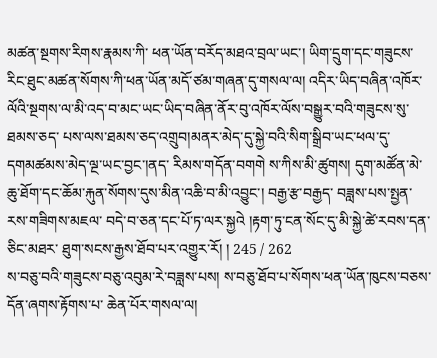མཚན་སྔགས་རིགས་རྣམས་ཀི་ ཕན་ཡོན་བརོད་མཐའ་བྲལ་ཡང་། ཡིག་དྲུག་དང་གཟུངས་རིང་ཐུང་མཚན་སོགས་ཀི་ཕན་ཡོན་མདོ་ཙམ་གཞན་དུ་གསལ་ལ། འདིར་ཡིད་བཞིན་འཁོར་ལོའི་སྔགས་ལ་མི་འད་བ་མང་ཡང་ཡིད་བཞིན་ནོར་བུ་འཁོར་ལོས་བསྒྱུར་བའི་གཟུངས་སུ་ཐམས་ཅད་ པས་ལས་ཐམས་ཅད་འགྲུབ།མནར་མེད་དུ་སྐྱེ་བའི་སིག་སྒྲིབ་ཡང་ཕལ་དུ་དགམཚམས་མེད་ལྔ་ཡང་བྱང་།ནད་ རིམས་གདོན་བགགེ ས་ཀིས་མི་ཚུགས། དུག་མཚོན་མེ་ཆུ་ཐོག་དང་ཆོམ་རྐུན་སོགས་དུས་མིན་འཆི་བ་མི་འབྱུང་། བརྒྱ་རྩ་བརྒྱད་ བཟླས་པས་སྤྱན་རས་གཟིགས་མཇལ་ བདེ་བ་ཅན་དང་པོ་ཏ་ལར་སྐྱའེ །རྟག་ཏུ་ངན་སོང་དུ་མི་སྐྱེ་ཚེ་རབས་དན་ཅིང་མཐར་ ཐུག་སངས་རྒྱས་ཐོབ་པར་འགྱུར་རོ། ། 245 / 262
ས་བཅུ་བའི་གཟུངས་བཅུ་འབུམ་རེ་བཟླས་པས། ས་བཅུ་ཐོབ་པ་སོགས་ཕན་ཡོན་ཁུངས་བཅས་དོན་ཞགས་རྟོགས་པ་ ཆེན་པོར་གསལ་ལ།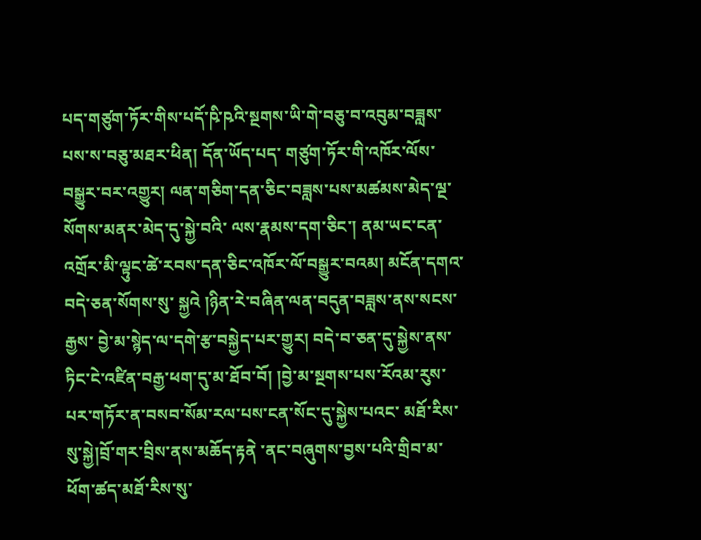པད་གཙུག་ཏོར་གིས་པདོ་ཥི་ཥའི་སྔགས་ཡི་གེ་བཅུ་བ་འབུམ་བཟླས་པས་ས་བཅུ་མཐར་ཕིན། དོན་ཡོད་པད་ གཙུག་ཏོར་གི་འཁོར་ལོས་བསྒྱུར་བར་འགྱུར། ལན་གཅིག་དན་ཅིང་བཟླས་པས་མཚམས་མེད་ལྔ་སོགས་མནར་མེད་དུ་སྐྱེ་བའི་ ལས་རྣམས་དག་ཅིང་། ནམ་ཡང་ངན་འགྲོར་མི་ལྟུང་ཚེ་རབས་དན་ཅིང་འཁོར་ལོ་བསྒྱུར་བའམ། མངོན་དགའ་བདེ་ཅན་སོགས་སུ་ སྐྱའེ །ཉིན་རེ་བཞིན་ལན་བདུན་བཟླས་ནས་སངས་རྒྱས་ བྱེ་མ་སྙེད་ལ་དགེ་རྩ་བསྐྱེད་པར་གྱུར། བདེ་བ་ཅན་དུ་སྐྱེས་ནས་ ཏིང་ངེ་འཛིན་བརྒྱ་ཕག་དུ་མ་ཐོབ་བོ། །བྱེ་མ་སྔགས་པས་རོའམ་རུས་པར་གཏོར་ན་བསབ་སོམ་རལ་པས་ངན་སོང་དུ་སྐྱེས་པའང་ མཐོ་རིས་སུ་སྐྱེ།བྲོ་གར་བྲིས་ནས་མཆོད་རྟནེ ་ནང་བཞུགས་བྱས་པའི་གྲིབ་མ་ཕོག་ཚད་མཐོ་རིས་སུ་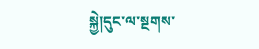སྐྱེ།དུང་ལ་སྔགས་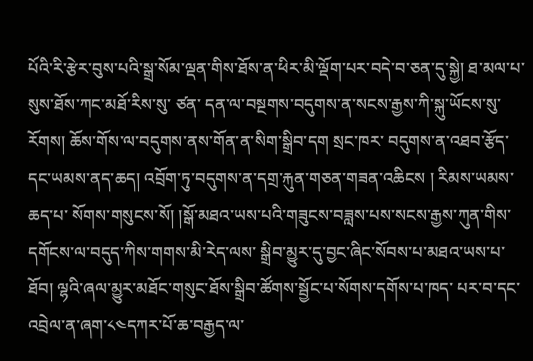པོའི་རི་རྩེར་བུས་པའི་སྒྲ་སོམ་ལྡན་གིས་ཐོས་ན་ཕིར་མི་ལྡོག་པར་བདེ་བ་ཅན་དུ་སྐྱེ། ཐ་མལ་པ་སུས་ཐོས་ཀང་མཐོ་རིས་སུ་ ཙན་ དན་ལ་བསྔགས་བདུགས་ན་སངས་རྒྱས་ཀི་སྐུ་ཡོངས་སུ་རོགས། ཆོས་གོས་ལ་བདུགས་ནས་གོན་ན་སིག་སྒྲིབ་དག སྲང་ཁར་ བདུགས་ན་འཐབ་རྩོད་དང་ཡམས་ནད་ཆད། འབྲོག་ཏུ་བདུགས་ན་དགྲ་རྐུན་གཅན་གཟན་འཆིངས ། རིམས་ཡམས་ཆད་པ་ སོགས་གསུངས་སོ། །སྒོ་མཐའ་ཡས་པའི་གཟུངས་བཟླས་པས་སངས་རྒྱས་ཀུན་གིས་དགོངས་ལ་བདུད་ཀིས་གགས་མི་རེད་ལས་ སྒྲིབ་མྱུར་དུ་བྱང་ཞིང་སོབས་པ་མཐའ་ཡས་པ་ཐོབ། ལྷའི་ཞལ་མྱུར་མཐོང་གསུང་ཐོས་སྒྲིབ་ཚོགས་སྦྱོང་པ་སོགས་དགོས་པ་ཁད་ པར་བ་དང་འབྲེལ་ན་ཞག་༨༤དཀར་པོ་ཆ་བརྒྱད་ལ་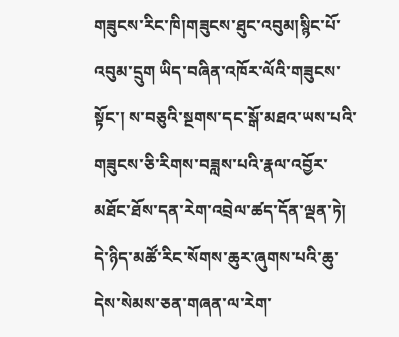གཟུངས་རིང་ཁི།གཟུངས་ཐུང་འབུམ།སྙིང་པོ་འབུམ་དྲུག ཡིད་བཞིན་འཁོར་ལོའི་གཟུངས་སྟོང་། ས་བཅུའི་སྔགས་དང་སྒོ་མཐའ་ཡས་པའི་གཟུངས་ཅི་རིགས་བཟླས་པའི་རྣལ་འབྱོར་ མཐོང་ཐོས་དན་རེག་འབྲེལ་ཚད་དོན་ལྡན་ཏེ། དེ་ཉིད་མཚོ་རིང་སོགས་ཆུར་ཞུགས་པའི་ཆུ་དེས་སེམས་ཅན་གཞན་ལ་རེག་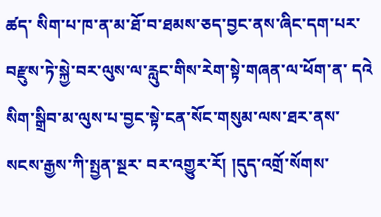ཚད་ སིག་པ་ཁ་ན་མ་ཐོ་བ་ཐམས་ཅད་བྱང་ནས་ཞིང་དག་པར་བརྫུས་ཏེ་སྐྱེ་བར་ལུས་ལ་རླུང་གིས་རེག་སྟེ་གཞན་ལ་ཕོག་ན་ དའེ སིག་སྒྲིབ་མ་ལུས་པ་བྱང་སྟེ་ངན་སོང་གསུམ་ལས་ཐར་ནས་སངས་རྒྱས་ཀི་སྤྱན་སྔར་ བར་འགྱུར་རོ། །དུད་འགྲོ་སོགས་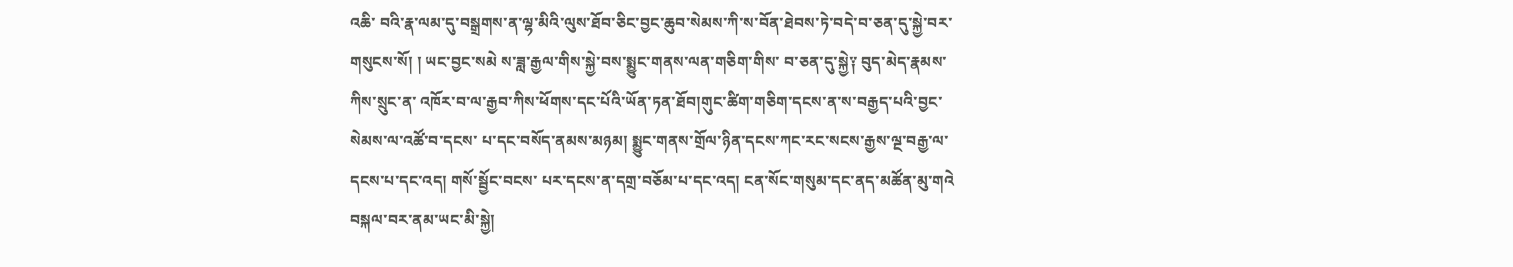འཆི་ བའི་རྣ་ལམ་དུ་བསྒྲགས་ན་ལྷ་མིའི་ལུས་ཐོབ་ཅིང་བྱང་ཆུབ་སེམས་ཀི་ས་བོན་ཐེབས་ཏེ་བདེ་བ་ཅན་དུ་སྐྱེ་བར་གསུངས་སོ། ། ཡང་བྱང་སམེ ས་ཟླ་རྒྱལ་གིས་སྐྱེ་བས་སྨྱུང་གནས་ལན་གཅིག་གིས་ བ་ཅན་དུ་སྐྱེ༑ བུད་མེད་རྣམས་ཀིས་སྲུང་ན་ འཁོར་བ་ལ་རྒྱབ་ཀིས་ཕོགས་དང་པོའི་ཡོན་ཏན་ཐོབ།གུང་ཚིག་གཅིག་དངས་ན་ས་བརྒྱད་པའི་བྱང་སེམས་ལ་འཚོ་བ་དངས་ པ་དང་བསོད་ནམས་མཉམ། སྨྱུང་གནས་གྲོལ་ཉིན་དངས་ཀང་རང་སངས་རྒྱས་ལྔ་བརྒྱ་ལ་དངས་པ་དང་འད། གསོ་སྦྱོང་བངས་ པར་དངས་ན་དགྲ་བཅོམ་པ་དང་འད། ངན་སོང་གསུམ་དང་ནད་མཚོན་མུ་གའེ བསྐལ་བར་ནམ་ཡང་མི་སྐྱེ།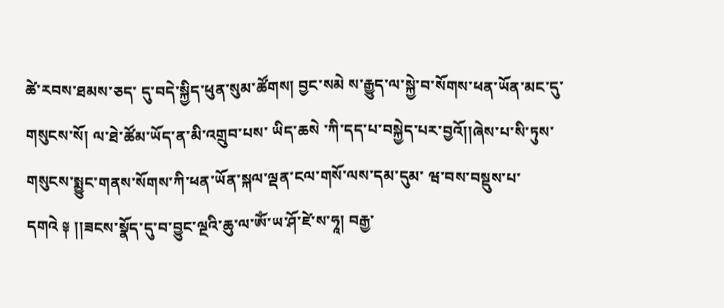ཚེ་རབས་ཐམས་ཅད་ དུ་བདེ་སྐྱིད་ཕུན་སུམ་ཚོགས། བྱང་སམེ ས་རྒྱུད་ལ་སྐྱེ་བ་སོགས་ཕན་ཡོན་མང་དུ་གསུངས་སོ། ལ་ཐེ་ཚོམ་ཡོད་ན་མི་འགྲུབ་པས་ ཡིད་ཆསེ ་ཀི་དད་པ་བསྐྱེད་པར་བྱའོ།།ཞེས་པ་སི་ཏུས་གསུངས་སྨྱུང་གནས་སོགས་ཀི་ཕན་ཡོན་སྐལ་ལྡན་ངལ་གསོ་ལས་དམ་དུམ་ ཝ་བས་བསྡུས་པ་དགའེ ༈ །།ཟངས་སྣོད་དུ་བ་བྱུང་ལྔའི་ཆུ་ལ་ཨོཾ་ཡ་ཤོ་ཛེ་ས་ཧཱ། བརྒྱ་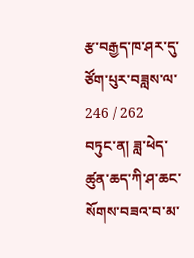རྩ་བརྒྱད་ཁ་ཤར་དུ་ཙོག་པུར་བཟླས་ལ་ 246 / 262
བཏུང་ན། ཟླ་ཕེད་ཚུན་ཆད་ཀི་ཤ་ཆང་སོགས་བཟའ་བ་མ་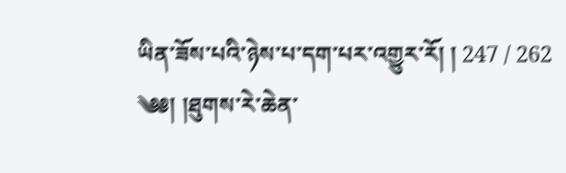ཡིན་ཟོས་པའི་ཉེས་པ་དག་པར་འགྱུར་རོ། ། 247 / 262
༄༅། །ཐུགས་རེ་ཆེན་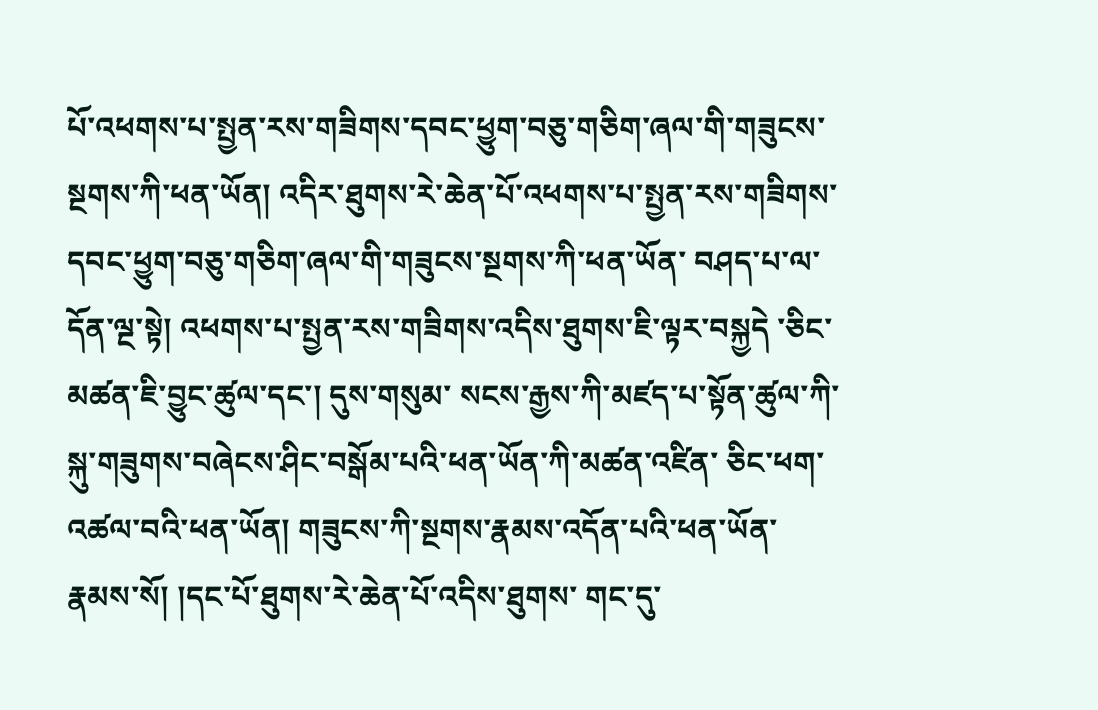པོ་འཕགས་པ་སྤྱན་རས་གཟིགས་དབང་ཕྱུག་བཅུ་གཅིག་ཞལ་གི་གཟུངས་སྔགས་ཀི་ཕན་ཡོན། འདིར་ཐུགས་རེ་ཆེན་པོ་འཕགས་པ་སྤྱན་རས་གཟིགས་དབང་ཕྱུག་བཅུ་གཅིག་ཞལ་གི་གཟུངས་སྔགས་ཀི་ཕན་ཡོན་ བཤད་པ་ལ་དོན་ལྔ་སྟེ། འཕགས་པ་སྤྱན་རས་གཟིགས་འདིས་ཐུགས་ཇི་ལྟར་བསྐྱདེ ་ཅིང་མཚན་ཇི་བྱུང་ཚུལ་དང་། དུས་གསུམ་ སངས་རྒྱས་ཀི་མཛད་པ་སྟོན་ཚུལ་ཀི་སྐུ་གཟུགས་བཞེངས་ཤིང་བསྒོམ་པའི་ཕན་ཡོན་ཀི་མཚན་འཛིན་ ཅིང་ཕག་འཚལ་བའི་ཕན་ཡོན། གཟུངས་ཀི་སྔགས་རྣམས་འདོན་པའི་ཕན་ཡོན་རྣམས་སོ། །དང་པོ་ཐུགས་རེ་ཆེན་པོ་འདིས་ཐུགས་ གང་དུ་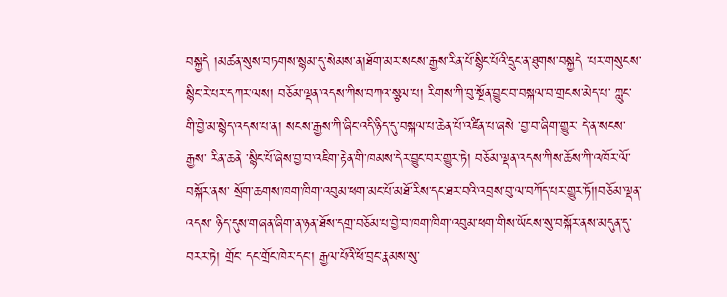བསྐྱདེ །མཚན་སུས་བཏགས་སྙམ་དུ་སེམས་ན།ཐོག་མར་སངས་རྒྱས་རིན་པོ་སྙིང་པོའི་དྲུང་ན་ཐུགས་བསྐྱདེ ་པར་གསུངས་ སྙིང་རེ་པར་དཀར་ལས། བཅོམ་ལྡན་འདས་ཀིས་བཀའ་སྩལ་པ། རིགས་ཀི་བུ་སྔོན་བྱུང་བ་བསྐལ་བ་གྲངས་མེད་པ་ ཀླུང་ གི་བྱེ་མ་སྙེད་འདས་པ་ན། སངས་རྒྱས་ཀི་ཞིང་འདི་ཉིད་དུ་བསྐལ་པ་ཆེན་པོ་འཛིན་པ་ཞསེ ་བྱ་བ་ཞིག་གྱུར་ དེ་ན་སངས་རྒྱས་ རིན་ཆནེ ་སྙིང་པོ་ཞེས་བྱ་བ་འཇིག་རྟེན་གི་ཁམས་དེར་བྱུང་བར་གྱུར་ཏེ། བཅོམ་ལྡན་འདས་ཀིས་ཆོས་ཀི་འཁོར་ལོ་བསྐོར་ནས་ སྲོག་ཆགས་ཁག་ཁིག་འབུམ་ཕག་མང་པོ་མཐོ་རིས་དང་ཐར་བའི་འབྲས་བུ་ལ་བཀོད་པར་གྱུར་ཏོ།།བཅོམ་ལྡན་འདས་ ཉིད་དུས་གཞན་ཞིག་ན་ཉན་ཐོས་དགྲ་བཅོམ་པ་བྱེ་བ་ཁག་ཁིག་འབུམ་ཕག་གིས་ཡོངས་སུ་བསྐོར་ནས་མདུན་དུ་བརར་ཏེ། གྲོང་ དང་གྲོང་ཁེར་དང་། རྒྱལ་པོའི་ཕོ་བྲང་རྣམས་སུ་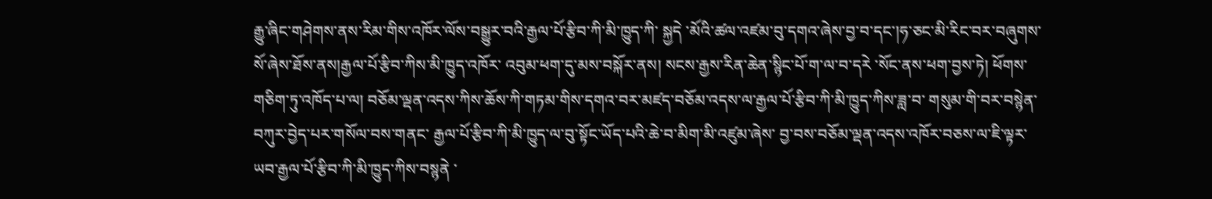རྒྱུ་ཞིང་གཤེགས་ནས་རིམ་གིས་འཁོར་ལོས་བསྒྱུར་བའི་རྒྱལ་པོ་རྩིབ་ཀི་མི་ཁྱུད་ཀི་ སྐྱདེ ་མོའི་ཚལ་འཛམ་བུ་དགའ་ཞེས་བྱ་བ་དང་།ཧ་ཅང་མི་རིང་བར་བཞུགས་སོ་ཞེས་ཐོས་ནས།རྒྱལ་པོ་རྩིབ་ཀིས་མི་ཁྱུད་འཁོར་ འབུམ་ཕག་དུ་མས་བསྐོར་ནས། སངས་རྒྱས་རིན་ཆེན་སྙིང་པོ་ག་ལ་བ་དརེ ་སོང་ནས་ཕག་བྱས་ཏེ། ཕོགས་གཅིག་ཏུ་འཁོད་པ་ལ། བཅོམ་ལྡན་འདས་ཀིས་ཆོས་ཀི་གཏམ་གིས་དགའ་བར་མཛད་བཅོམ་འདས་ལ་རྒྱལ་པོ་རྩིབ་ཀི་མི་ཁྱུད་ཀིས་ཟླ་བ་ གསུམ་གི་བར་བསྙེན་བཀུར་བྱེད་པར་གསོལ་བས་གནང་ རྒྱལ་པོ་རྩིབ་ཀི་མི་ཁྱུད་ལ་བུ་སྟོང་ཡོད་པའི་ཆེ་བ་མིག་མི་འཛུམ་ཞེས་ བྱ་བས་བཅོམ་ལྡན་འདས་འཁོར་བཅས་ལ་ཇི་ལྟར་ཡབ་རྒྱལ་པོ་རྩིབ་ཀི་མི་ཁྱུད་ཀིས་བསྙནེ ་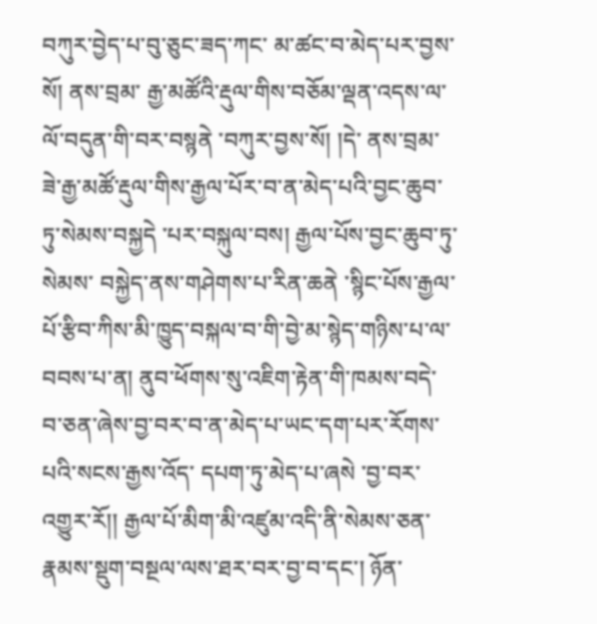བཀུར་བྱེད་པ་བུ་ཅུང་ཟད་ཀང་ མ་ཚང་བ་མེད་པར་བྱས་སོ། ནས་བྲམ་ རྒྱ་མཚོའི་རྡུལ་གིས་བཅོམ་ལྡན་འདས་ལ་ལོ་བདུན་གི་བར་བསྙནེ ་བཀུར་བྱས་སོ། །དེ་ ནས་བྲམ་ཟེ་རྒྱ་མཚོ་རྡུལ་གིས་རྒྱལ་པོར་བ་ན་མེད་པའི་བྱང་ཆུབ་ཏུ་སེམས་བསྐྱདེ ་པར་བསྐུལ་བས། རྒྱལ་པོས་བྱང་ཆུབ་ཏུ་སེམས་ བསྐྱེད་ནས་གཤེགས་པ་རིན་ཆནེ ་སྙིང་པོས་རྒྱལ་པོ་རྩིབ་ཀིས་མི་ཁྱུད་བསྐལ་བ་གི་བྱེ་མ་སྙེད་གཉིས་པ་ལ་ བབས་པ་ན། ནུབ་ཕོགས་སུ་འཇིག་རྟེན་གི་ཁམས་བདེ་བ་ཅན་ཞེས་བྱ་བར་བ་ན་མེད་པ་ཡང་དག་པར་རོགས་པའི་སངས་རྒྱས་འོད་ དཔག་ཏུ་མེད་པ་ཞསེ ་བྱ་བར་འགྱུར་རོ།། རྒྱལ་པོ་མིག་མི་འཛུམ་འདི་ནི་སེམས་ཅན་རྣམས་སྡུག་བསྔལ་ལས་ཐར་བར་བྱ་བ་དང་། ཉོན་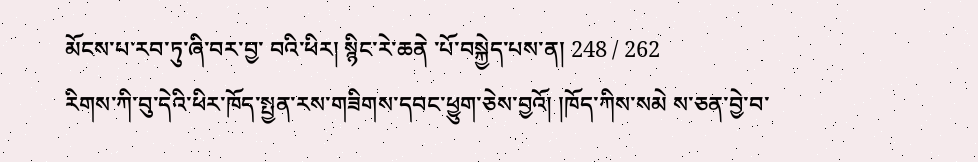མོངས་པ་རབ་ཏུ་ཞི་བར་བྱ་ བའི་ཕིར། སྙིང་རེ་ཆནེ ་པོ་བསྐྱེད་པས་ན། 248 / 262
རིགས་ཀི་བུ་དེའི་ཕིར་ཁོད་སྤྱན་རས་གཟིགས་དབང་ཕྱུག་ཅེས་བྱའོ། །ཁོད་ཀིས་སམེ ས་ཅན་བྱེ་བ་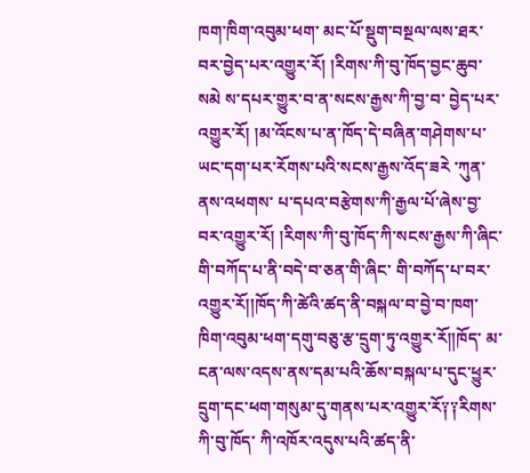ཁག་ཁིག་འབུམ་ཕག་ མང་པོ་སྡུག་བསྔལ་ལས་ཐར་བར་བྱེད་པར་འགྱུར་རོ། །རིགས་ཀི་བུ་ཁོད་བྱང་ཆུབ་སམེ ས་དཔར་གྱུར་བ་ན་སངས་རྒྱས་ཀི་བྱ་བ་ བྱེད་པར་འགྱུར་རོ། །མ་འོངས་པ་ན་ཁོད་དེ་བཞིན་གཤེགས་པ་ཡང་དག་པར་རོགས་པའི་སངས་རྒྱས་འོད་ཟརེ ་ཀུན་ནས་འཕགས་ པ་དཔའ་བརྩེགས་ཀི་རྒྱལ་པོ་ཞེས་བྱ་བར་འགྱུར་རོ། །རིགས་ཀི་བུ་ཁོད་ཀི་སངས་རྒྱས་ཀི་ཞིང་གི་བཀོད་པ་ནི་བདེ་བ་ཅན་གི་ཞིང་ གི་བཀོད་པ་བར་འགྱུར་རོ།།ཁོད་ཀི་ཚེའི་ཚད་ནི་བསྐལ་བ་བྱེ་བ་ཁག་ཁིག་འབུམ་ཕག་དགུ་བཅུ་རྩ་དྲུག་ཏུ་འགྱུར་རོ།།ཁོད་ མ་ངན་ལས་འདས་ནས་དམ་པའི་ཆོས་བསྐལ་པ་དུང་ཕྱུར་དྲུག་དང་ཕག་གསུམ་དུ་གནས་པར་འགྱུར་རོ༑༑རིགས་ཀི་བུ་ཁོད་ ཀི་འཁོར་འདུས་པའི་ཚད་ནི་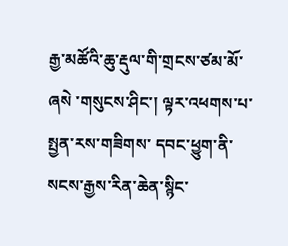རྒྱ་མཚོའི་ཆུ་རྡུལ་གི་གྲངས་ཙམ་མོ་ཞསེ ་གསུངས་ཤིང་། ལྟར་འཕགས་པ་སྤྱན་རས་གཟིགས་ དབང་ཕྱུག་ནི་སངས་རྒྱས་རིན་ཆེན་སྙིང་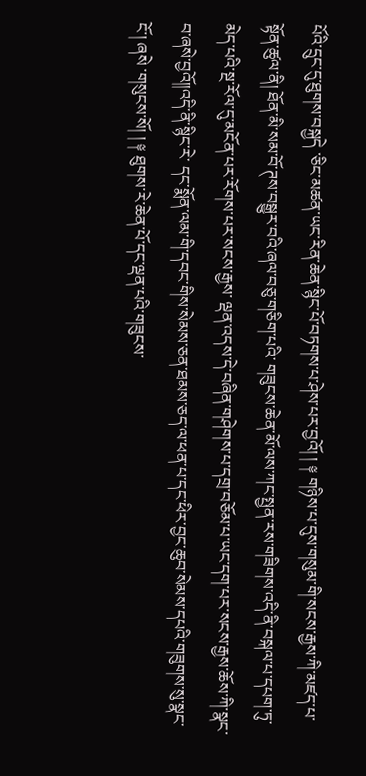པོའི་དྲུང་དུ་ཐུགས་བསྐྱདེ ་ཅིང་མཚན་ཡང་རིན་ཆེན་སྙིང་པོ་བཏགས་པ་ཤེས་པར་བྱའོ། ། ༈ གཉིས་པ་དུས་གསུམ་གི་སངས་རྒྱས་ཀི་མཛད་པ་སྟོན་ཚུལ་ནི། ཐོན་མི་སམ་བོ་ཊས་བསྒྱུར་བའི་ཞལ་བཅུ་གཅིག་པའི་ གཟུངས་ཆེན་མོ་ལས་ཀང་སྤྱན་རས་གཟིགས་འདི་ནི་བསྐལ་པ་དཔག་ཏུ་མེད་པའི་སྔ་རོལ་དུ་མངོན་པར་རོགས་པར་སངས་རྒྱས་ ལྡན་འདས་དེ་བཞིན་གཤེགས་པ་དགྲ་བཅོམ་པ་ཡང་དག་པར་སངས་རྒྱས་ཆོས་ཀི་སྣང་བ་ཞསེ་བྱའོ།།འདི་ནི་སྙིང་རེ་ དང་སྨོན་ལམ་གི་དབང་གིས་སེམས་ཅན་ཐམས་ཅད་ལ་ཕན་པ་དང་ཕིར་བྱང་ཆུབ་སེམས་དཔའི་གཟུགས་སུ་སྣང་ངོ་། ཞསེ ་གསུངས་སོ། ། ༈ ཐུགས་རེ་ཆེན་པོ་དང་ལྡན་པའི་གཟུངས་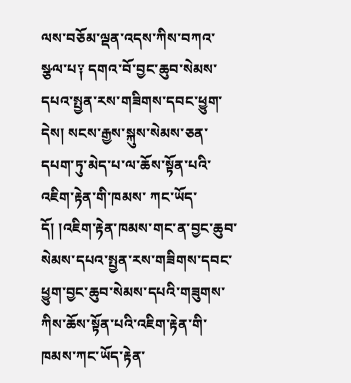ལས་བཅོམ་ལྡན་འདས་ཀིས་བཀའ་སྩལ་པ༑ དགའ་བོ་བྱང་ཆུབ་སེམས་ དཔའ་སྤྱན་རས་གཟིགས་དབང་ཕྱུག་དེས། སངས་རྒྱས་སྐུས་སེམས་ཅན་དཔག་ཏུ་མེད་པ་ལ་ཆོས་སྟོན་པའི་འཇིག་རྟེན་གི་ཁམས་ ཀང་ཡོད་དོ། །འཇིག་རྟེན་ཁམས་གང་ན་བྱང་ཆུབ་སེམས་དཔའ་སྤྱན་རས་གཟིགས་དབང་ཕྱུག་བྱང་ཆུབ་སེམས་དཔའི་གཟུགས་ ཀིས་ཆོས་སྟོན་པའི་འཇིག་རྟེན་གི་ཁམས་ཀང་ཡོད་རྟེན་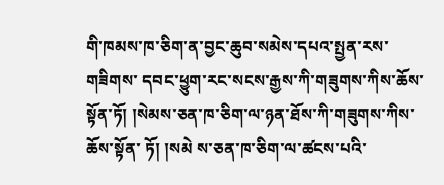གི་ཁམས་ཁ་ཅིག་ན་བྱང་ཆུབ་སམེས་དཔའ་སྤྱན་རས་གཟིགས་ དབང་ཕྱུག་རང་སངས་རྒྱས་ཀི་གཟུགས་ཀིས་ཆོས་སྟོན་ཏོ། །སེམས་ཅན་ཁ་ཅིག་ལ་ཉན་ཐོས་ཀི་གཟུགས་ཀིས་ཆོས་སྟོན་ ཏོ། །སམེ ས་ཅན་ཁ་ཅིག་ལ་ཚངས་པའི་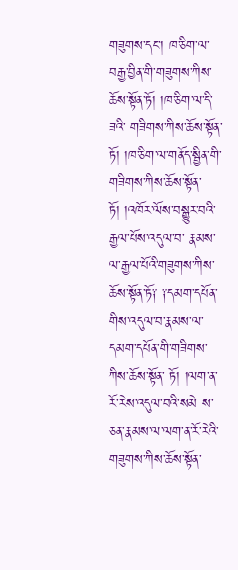གཟུགས་དང་། ཁ་ཅིག་ལ་བརྒྱ་བྱིན་གི་གཟུགས་ཀིས་ཆོས་སྟོན་ཏོ། །ཁ་ཅིག་ལ་དི་ཟའི་ གཟིགས་ཀིས་ཆོས་སྟོན་ཏོ། །ཁ་ཅིག་ལ་གནོད་སྦྱིན་གི་གཟིགས་ཀིས་ཆོས་སྟོན་ཏོ། །འཁོར་ལོས་བསྒྱུར་བའི་རྒྱལ་པོས་འདུལ་བ་ རྣམས་ལ་རྒྱལ་པོའི་གཟུགས་ཀིས་ཆོས་སྟོན་ཏོ༑ ༑དམག་དཔོན་གིས་འདུལ་བ་རྣམས་ལ་དམག་དཔོན་གི་གཟིགས་ཀིས་ཆོས་སྟོན་ ཏོ། །ལག་ན་རོ་རེས་འདུལ་བའི་སམེ ས་ཅན་རྣམས་ལ་ལག་ན་རོ་རེའི་གཟུགས་ཀིས་ཆོས་སྟོན་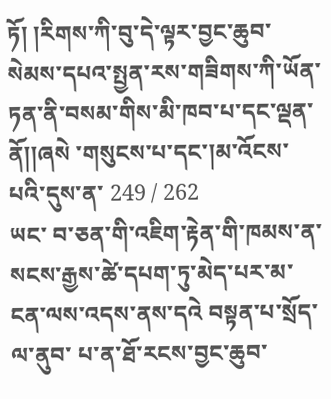ཏོ། །རིགས་ཀི་བུ་དེ་ལྟར་བྱང་ཆུབ་ སེམས་དཔའ་སྤྱན་རས་གཟིགས་ཀི་ཡོན་ཏན་ནི་བསམ་གིས་མི་ཁབ་པ་དང་ལྡན་ནོ།།ཞསེ ་གསུངས་པ་དང་།མ་འོངས་པའི་དུས་ན་ 249 / 262
ཡང་ བ་ཅན་གི་འཇིག་རྟེན་གི་ཁམས་ན་སངས་རྒྱས་ཚེ་དཔག་ཏུ་མེད་པར་མ་ངན་ལས་འདས་ནས་དའེ བསྟན་པ་སྲོད་ལ་ནུབ་ པ་ན་ཐོ་རངས་བྱང་ཆུབ་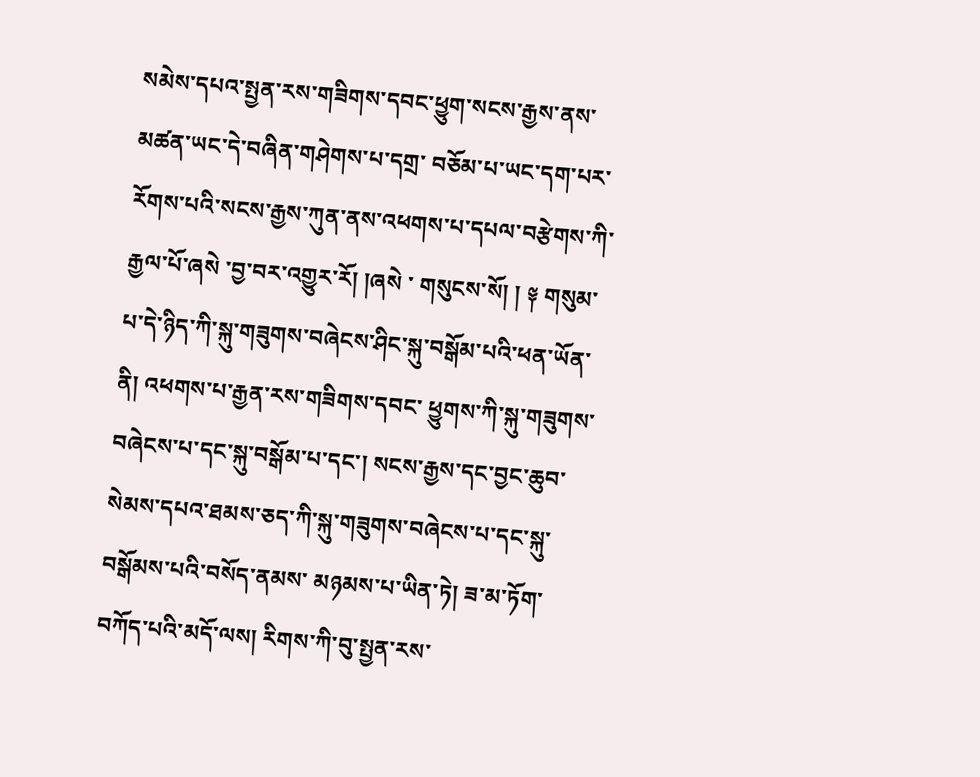སམེས་དཔའ་སྤྱན་རས་གཟིགས་དབང་ཕྱུག་སངས་རྒྱས་ནས་མཚན་ཡང་དེ་བཞིན་གཤེགས་པ་དགྲ་ བཅོམ་པ་ཡང་དག་པར་རོགས་པའི་སངས་རྒྱས་ཀུན་ནས་འཕགས་པ་དཔལ་བརྩེགས་ཀི་རྒྱལ་པོ་ཞསེ ་བྱ་བར་འགྱུར་རོ། །ཞསེ ་ གསུངས་སོ། ། ༈ གསུམ་པ་དེ་ཉིད་ཀི་སྐུ་གཟུགས་བཞེངས་ཤིང་སྐུ་བསྒོམ་པའི་ཕན་ཡོན་ནི། འཕགས་པ་རྒྱན་རས་གཟིགས་དབང་ ཕྱུགས་ཀི་སྐུ་གཟུགས་བཞེངས་པ་དང་སྐུ་བསྒོམ་པ་དང་། སངས་རྒྱས་དང་བྱང་ཆུབ་སེམས་དཔའ་ཐམས་ཅད་ཀི་སྐུ་གཟུགས་བཞེངས་པ་དང་སྐུ་བསྒོམས་པའི་བསོད་ནམས་ མཉམས་པ་ཡིན་ཏེ། ཟ་མ་ཏོག་བཀོད་པའི་མདོ་ལས། རིགས་ཀི་བུ་སྤྱན་རས་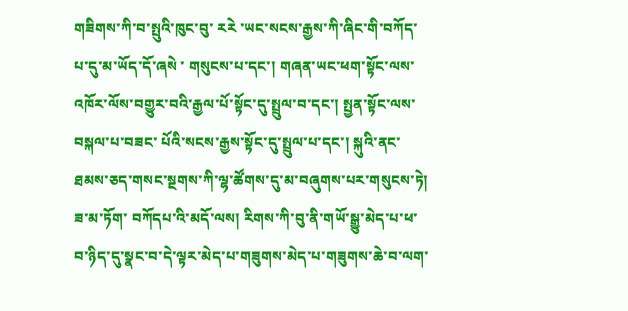གཟིགས་ཀི་བ་སྤུའི་ཁུང་བུ་ རརེ ་ཡང་སངས་རྒྱས་ཀི་ཞིང་གི་བཀོད་པ་དུ་མ་ཡོད་དོ་ཞསེ ་ གསུངས་པ་དང་། གཞན་ཡང་ཕག་སྟོང་ལས་འཁོར་ལོས་བགྱུར་བའི་རྒྱལ་པོ་སྟོང་དུ་སྤྲུལ་བ་དང་། སྤྱན་སྟོང་ལས་བསྐལ་པ་བཟང་ པོའི་སངས་རྒྱས་སྟོང་དུ་སྤྲུལ་པ་དང་། སྐུའི་ནང་ཐམས་ཅད་གསང་སྔགས་ཀི་ལྷ་ཚོགས་དུ་མ་བཞུགས་པར་གསུངས་ཏེ། ཟ་མ་ཏོག་ བཀོདཔ་འི་མདོ་ལས། རིགས་ཀི་བུ་ནི་གཡོ་སྒྱུ་མེད་པ་ཕ་བ་ཉིད་དུ་སྣང་བ་དེ་ལྟར་མེད་པ་གཟུགས་མེད་པ་གཟུགས་ཆེ་བ་ལག་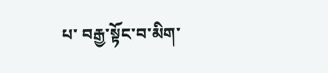པ་ བརྒྱ་སྟོང་བ་མིག་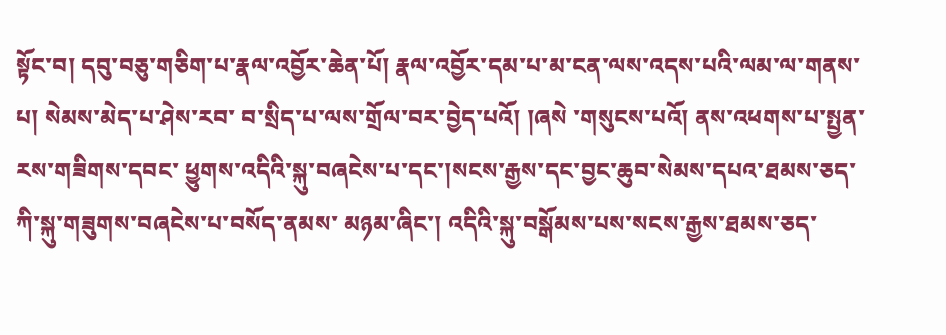སྟོང་བ། དབུ་བཅུ་གཅིག་པ་རྣལ་འབྱོར་ཆེན་པོ། རྣལ་འབྱོར་དམ་པ་མ་ངན་ལས་འདས་པའི་ལམ་ལ་གནས་པ། སེམས་མེད་པ་ཤེས་རབ་ བ་སྲིད་པ་ལས་གྲོལ་བར་བྱེད་པའོ། །ཞསེ ་གསུངས་པའོ། ནས་འཕགས་པ་སྤྱན་རས་གཟིགས་དབང་ ཕྱུགས་འདིའི་སྐུ་བཞངེས་པ་དང་།སངས་རྒྱས་དང་བྱང་ཆུབ་སེམས་དཔའ་ཐམས་ཅད་ཀི་སྐུ་གཟུགས་བཞངེས་པ་བསོད་ནམས་ མཉམ་ཞིང་། འདིའི་སྐུ་བསྒོམས་པས་སངས་རྒྱས་ཐམས་ཅད་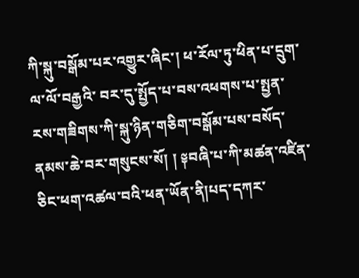ཀི་སྐུ་བསྒོམ་པར་འགྱུར་ཞིང་། ཕ་རོལ་ཏུ་ཕིན་པ་དྲུག་ལ་ལོ་བརྒྱའི་ བར་དུ་སྤྱོད་པ་བས་འཕགས་པ་སྤྱན་རས་གཟིགས་ཀི་སྐུ་ཉིན་གཅིག་བསྒོམ་པས་བསོད་ནམས་ཆེ་བར་གསུངས་སོ། ། ༈བཞི་པ་ཀི་མཚན་འཛིན་ཅིང་ཕག་འཚལ་བའི་ཕན་ཡོན་ནི།པད་དཀར་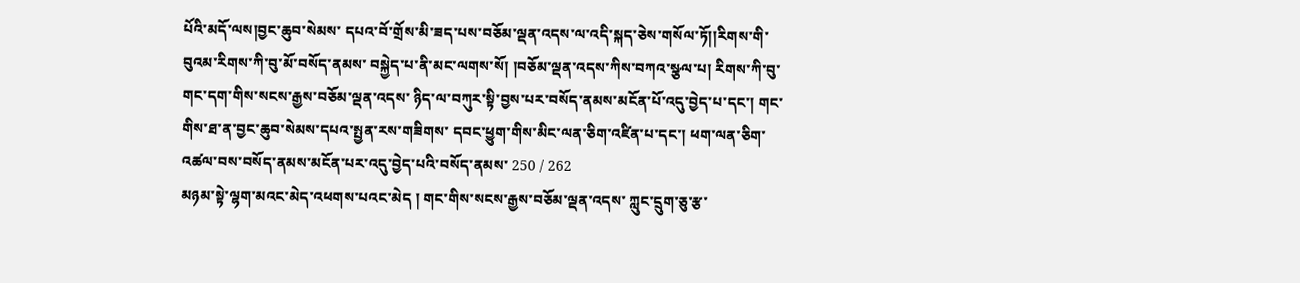པོའི་མདོ་ལས།བྱང་ཆུབ་སེམས་ དཔའ་བོ་གྲོས་མི་ཟད་པས་བཅོམ་ལྡན་འདས་ལ་འདི་སྐད་ཅེས་གསོལ་ཏོ།།རིགས་གི་བུའམ་རིགས་ཀི་བུ་མོ་བསོད་ནམས་ བསྐྱེད་པ་ནི་མང་ལགས་སོ། །བཅོམ་ལྡན་འདས་ཀིས་བཀའ་སྩལ་པ། རིགས་ཀི་བུ་གང་དག་གིས་སངས་རྒྱས་བཅོམ་ལྡན་འདས་ ཉིད་ལ་བཀུར་སྟི་བྱས་པར་བསོད་ནམས་མངོན་པོ་འདུ་བྱེད་པ་དང་། གང་གིས་ཐ་ན་བྱང་ཆུབ་སེམས་དཔའ་སྤྱན་རས་གཟིགས་ དབང་ཕྱུག་གིས་མིང་ལན་ཅིག་འཛིན་པ་དང་། ཕག་ལན་ཅིག་འཚལ་བས་བསོད་ནམས་མངོན་པར་འདུ་བྱེད་པའི་བསོད་ནམས་ 250 / 262
མཉམ་སྟེ་ལྷག་མའང་མེད་འཕགས་པའང་མེད ། གང་གིས་སངས་རྒྱས་བཅོམ་ལྡན་འདས་ ཀླུང་དྲུག་ཅུ་རྩ་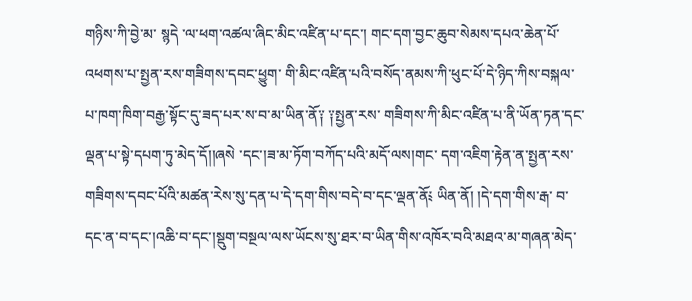གཉིས་ཀི་བྱེ་མ་ སྙདེ ་ལ་ཕག་འཚལ་ཞིང་མིང་འཛིན་པ་དང་། གང་དག་བྱང་ཆུབ་སེམས་དཔའ་ཆེན་པོ་འཕགས་པ་སྤྱན་རས་གཟིགས་དབང་ཕྱུག་ གི་མིང་འཛིན་པའི་བསོད་ནམས་ཀི་ཕུང་པོ་དེ་ཉིད་ཀིས་བསྐལ་པ་ཁག་ཁིག་བརྒྱ་སྟོང་དུ་ཟད་པར་ས་བ་མ་ཡིན་ནོ༑ ༑སྤྱན་རས་ གཟིགས་ཀི་མིང་འཛིན་པ་ནི་ཡོན་ཏན་དང་ལྡན་པ་སྟེ་དཔག་ཏུ་མེད་དོ།།ཞསེ ་དང་།ཟ་མ་ཏོག་བཀོད་པའི་མདོ་ལས།གང་ དག་འཇིག་རྟེན་ན་སྤྱན་རས་གཟིགས་དབང་པོའི་མཚན་རེས་སུ་དན་པ་དེ་དག་གིས་བདེ་བ་དང་ལྡན་ནོ༴ ཡིན་ནོ། །དེ་དག་གིས་རྒ་ བ་དང་ན་བ་དང་།འཆི་བ་དང་།སྡུག་བསྔལ་ལས་ཡོངས་སུ་ཐར་བ་ཡིན་གིས་འཁོར་བའི་མཐའ་མ་གཞན་མེད་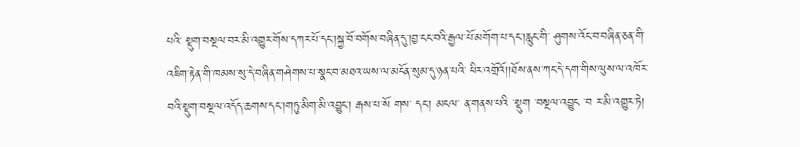པའི་ སྡུག་བསྔལ་བར་མི་འགྱུར་གོས་དཀར་པོ་དང་།སྐྱ་བོ་བགོས་བཞིན་དུ་།བྱ་ངང་བའི་རྒྱལ་པོ་མགོག་པ་དང་།རླུང་གི་ ཤུགས་འོང་བ་བཞིན་ཅན་གི་འཇིག་རྟེན་གི་ཁམས་སུ་དེ་བཞིན་གཤེགས་པ་སྣང་བ་མཐའ་ཡས་ལ་མངོན་སུམ་དུ་ཉན་པའི་ ཕིར་འགྲོའོ།།ཐོས་ནས་ཀང་དེ་དག་གིས་ལུས་ལ་འཁོར་བའི་སྡུག་བསྔལ་འདོད་ཆགས་དང་།གཏུ་མིག་མི་འབྱུང་། རྒས་པ་སོ གས་ དང་། མངལ་ ན་གནས་པའི ་སྡུག ་བསྔལ་འབྱུང ་བ ར་མི་འགྱུར་ཏེ།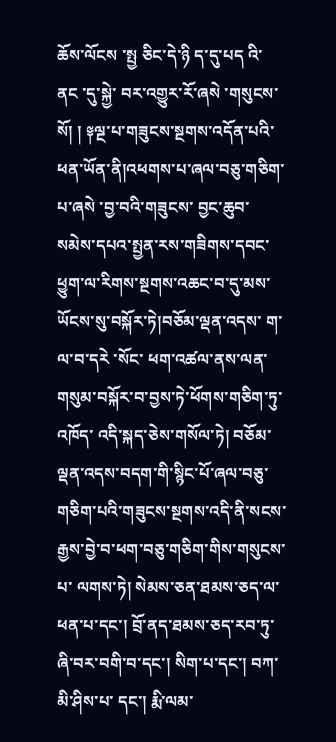ཆོས་ལོངས ་སྤྱ ཅིང་དེ་ཉི ད་དུ་པད འི་ནང ་དུ་སྐྱེ་ བར་འགྱུར་རོ་ཞསེ ་གསུངས་སོ། ། ༈ལྔ་པ་གཟུངས་སྔགས་འདོན་པའི་ཕན་ཡོན་ནི།འཕགས་པ་ཞལ་བཅུ་གཅིག་པ་ཞསེ ་བྱ་བའི་གཟུངས་ བྱང་ཆུབ་སམེས་དཔའ་སྤྱན་རས་གཟིགས་དབང་ཕྱུག་ལ་རིགས་སྔགས་འཆང་བ་དུ་མས་ཡོངས་སུ་བསྐོར་ཏེ།བཅོམ་ལྡན་འདས་ ག་ལ་བ་དརེ ་སོང་ ཕག་འཚལ་ནས་ལན་གསུམ་བསྐོར་བ་བྱས་ཏེ་ཕོགས་གཅིག་ཏུ་འཁོད་ འདི་སྐད་ཅེས་གསོལ་ཏེ། བཅོམ་ ལྡན་འདས་བདག་གི་སྙིང་པོ་ཞལ་བཅུ་གཅིག་པའི་གཟུངས་སྔགས་འདི་ནི་སངས་རྒྱས་བྱེ་བ་ཕག་བཅུ་གཅིག་གིས་གསུངས་པ་ ལགས་ཏེ། སེམས་ཅན་ཐམས་ཅད་ལ་ཕན་པ་དང་། བྲོ་ནད་ཐམས་ཅད་རབ་ཏུ་ཞི་བར་བགི་བ་དང་། སིག་པ་དང་། བཀ་མི་ཤིས་པ་ དང་། རྨི་ལམ་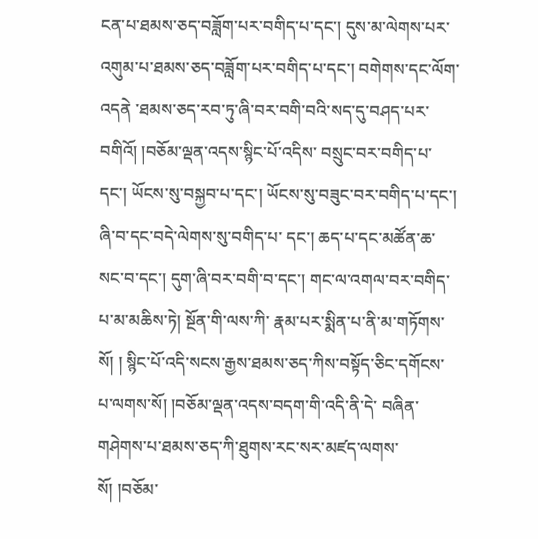ངན་པ་ཐམས་ཅད་བཟློག་པར་བགིད་པ་དང་། དུས་མ་ལེགས་པར་འགུམ་པ་ཐམས་ཅད་བཟློག་པར་བགིད་པ་དང་། བགེགས་དང་ལོག་འདནེ ་ཐམས་ཅད་རབ་ཏུ་ཞི་བར་བགི་བའི་སད་དུ་བཤད་པར་བགིའོ། །བཅོམ་ལྡན་འདས་སྙིང་པོ་འདིས་ བསྲུང་བར་བགིད་པ་དང་། ཡོངས་སུ་བསྐྱབ་པ་དང་། ཡོངས་སུ་བཟུང་བར་བགིད་པ་དང་། ཞི་བ་དང་བདེ་ལེགས་སུ་བགིད་པ་ དང་། ཆད་པ་དང་མཚོན་ཆ་སང་བ་དང་། དུག་ཞི་བར་བགི་བ་དང་། གང་ལ་འགལ་བར་བགིད་པ་མ་མཆིས་ཏེ། སྔོན་གི་ལས་ཀི་ རྣམ་པར་སྨིན་པ་ནི་མ་གཏོགས་སོ། ། སྙིང་པོ་འདི་སངས་རྒྱས་ཐམས་ཅད་ཀིས་བསྟོད་ཅིང་དགོངས་པ་ལགས་སོ། །བཅོམ་ལྡན་འདས་བདག་གི་འདི་ནི་དེ་ བཞིན་གཤེགས་པ་ཐམས་ཅད་ཀི་ཐུགས་རང་སར་མཛད་ལགས་སོ། །བཅོམ་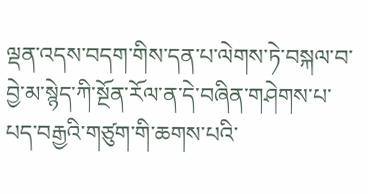ལྡན་འདས་བདག་གིས་དན་པ་ལེགས་ཏེ་བསྐལ་བ་ བྱེ་མ་སྙེད་ཀི་སྔོན་རོལ་ན་དེ་བཞིན་གཤེགས་པ་པད་བརྒྱའི་གཙུག་གི་ཆགས་པའི་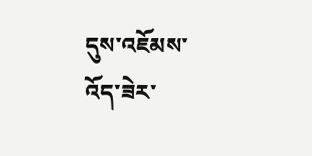དུས་འཇོམས་འོད་ཟེར་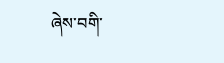ཞེས་བགི་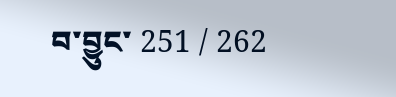བ་བྱུང་ 251 / 262